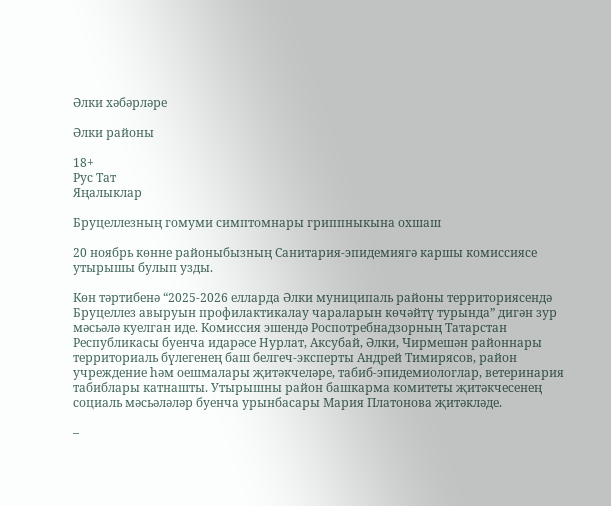Әлки хәбәрләре

Әлки районы

18+
Рус Тат
Яңалыклар

Бруцеллезның гомуми симптомнары гриппныкына охшаш

20 ноябрь көнне районыбызның Санитария-эпидемиягә каршы комиссиясе утырышы булып узды.

Көн тәртибенә “2025-2026 елларда Әлки муниципаль районы территориясендә Бруцеллез авыруын профилактикалау чараларын көчәйтү турында” дигән зур мәсьәлә куелган иде. Комиссия эшендә Роспотребнадзорның Татарстан Республикасы буенча идарәсе Нурлат, Аксубай, Әлки, Чирмешән районнары территориаль бүлегенең баш белгеч-эксперты Андрей Тимирясов, район учреждение һәм оешмалары җитәкчеләре, табиб-эпидемиологлар, ветеринария табиблары катнашты. Утырышны район башкарма комитеты җитәкчесенең социаль мәсьәләләр буенча урынбасары Мария Платонова җитәкләде.

–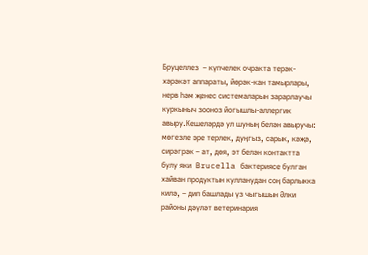Бруцеллез  – күпчелек очракта терәк-хәрәкәт аппараты, йөрәк-кан тамырлары, нерв һәм җенес системаларын зарарлаучы куркыныч зооноз йогышлы-аллергик авыру.Кешеләрдә ул шуның белән авыручы: мөгезле эре терлек, дуңгыз, сарык, кәҗә, сирәгрәк – ат, дөя, эт белән контактта булу яки  Brucella бактериясе булган хайван продуктын кулланудан соң барлыкка килә, – дип башлады үз чыгышын Әлки районы дәүләт ветеринария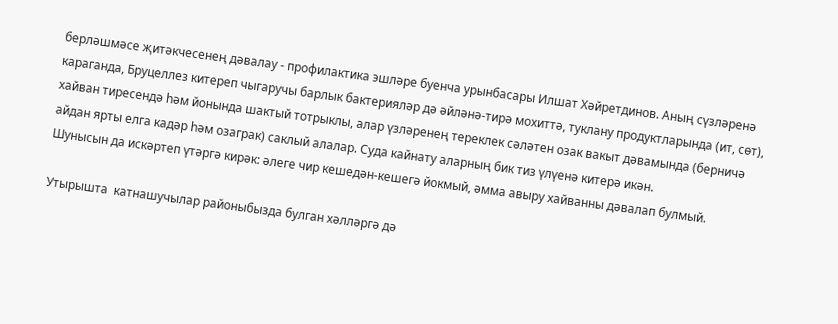берләшмәсе җитәкчесенең дәвалау - профилактика эшләре буенча урынбасары Илшат Хәйретдинов. Аның сүзләренә караганда, Бруцеллез китереп чыгаручы барлык бактерияләр дә әйләнә-тирә мохиттә, туклану продуктларында (ит, сөт), хайван тиресендә һәм йонында шактый тотрыклы, алар үзләренең тереклек сәләтен озак вакыт дәвамында (берничә айдан ярты елга кадәр һәм озаграк) саклый алалар. Суда кайнату аларның бик тиз үлүенә китерә икән.
Шунысын да искәртеп үтәргә кирәк: әлеге чир кешедән-кешегә йокмый, әмма авыру хайванны дәвалап булмый.

Утырышта  катнашучылар районыбызда булган хәлләргә дә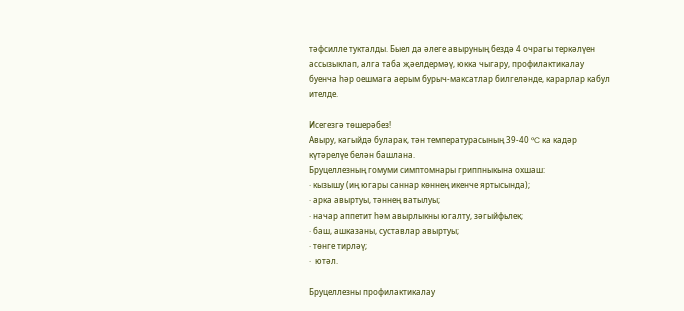тәфсилле тукталды. Быел да әлеге авыруның бездә 4 очрагы теркәлүен ассызыклап, алга таба җәелдермәү, юкка чыгару, профилактикалау буенча һәр оешмага аерым бурыч-максатлар билгеләнде, карарлар кабул ителде.

Исегезгә төшерәбез!
Авыру, кагыйдә буларак, тән температурасының 39-40 °C ка кадәр күтәрелүе белән башлана.
Бруцеллезның гомуми симптомнары гриппныкына охшаш:
· кызышу (иң югары саннар көннең икенче яртысында);
· арка авыртуы, тәннең ватылуы;
· начар аппетит һәм авырлыкны югалту, зәгыйфьлек;
· баш, ашказаны, суставлар авыртуы;
· төнге тирләү;
·  ютәл.

Бруцеллезны профилактикалау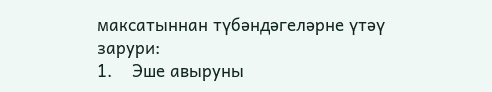максатыннан түбәндәгеләрне үтәү зарури:
1.    Эше авыруны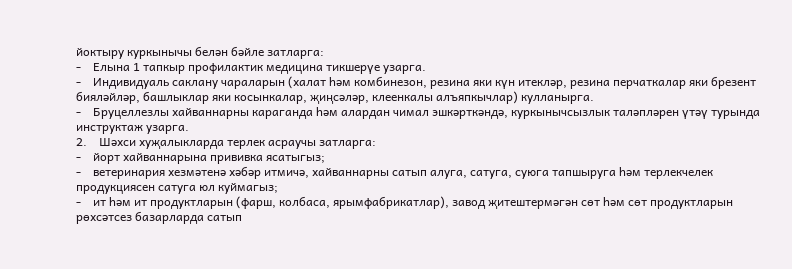йоктыру куркынычы белән бәйле затларга:
-    Елына 1 тапкыр профилактик медицина тикшерүе узарга.
-    Индивидуаль саклану чараларын (халат һәм комбинезон, резина яки күн итекләр, резина перчаткалар яки брезент бияләйләр, башлыклар яки косынкалар, җиңсәләр, клеенкалы алъяпкычлар) кулланырга.
-    Бруцеллезлы хайваннарны караганда һәм алардан чимал эшкәрткәндә, куркынычсызлык таләпләрен үтәү турында инструктаж узарга.
2.    Шәхси хуҗалыкларда терлек асраучы затларга:
-    йорт хайваннарына прививка ясатыгыз;
-    ветеринария хезмәтенә хәбәр итмичә, хайваннарны сатып алуга, сатуга, суюга тапшыруга һәм терлекчелек продукциясен сатуга юл куймагыз;
-    ит һәм ит продуктларын (фарш, колбаса, ярымфабрикатлар), завод җитештермәгән сөт һәм сөт продуктларын рөхсәтсез базарларда сатып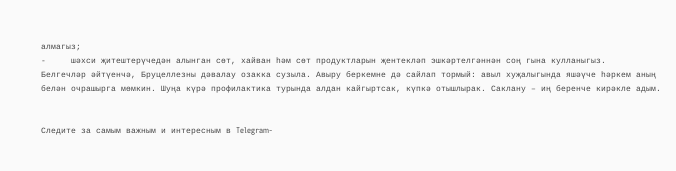алмагыз;
-     шәхси җитештерүчедән алынган сөт, хайван һәм сөт продуктларын җентекләп эшкәртелгәннән соң гына кулланыгыз.
Белгечләр әйтүенчә, Бруцеллезны дәвалау озакка сузыла. Авыру беркемне дә сайлап тормый: авыл хуҗалыгында яшәүче һәркем аның белән очрашырга мөмкин. Шуңа күрә профилактика турында алдан кайгыртсак, күпкә отышлырак. Саклану – иң беренче кирәкле адым.


Следите за самым важным и интересным в Telegram-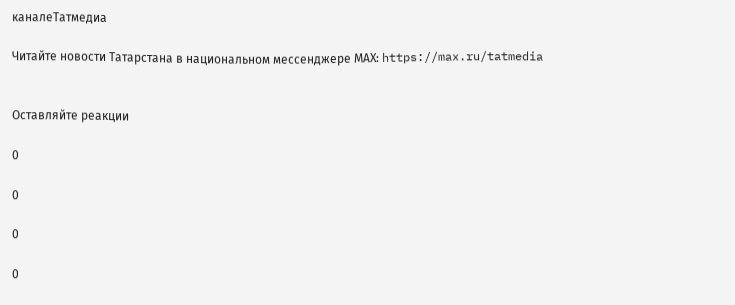каналеТатмедиа

Читайте новости Татарстана в национальном мессенджере MАХ: https://max.ru/tatmedia


Оставляйте реакции

0

0

0

0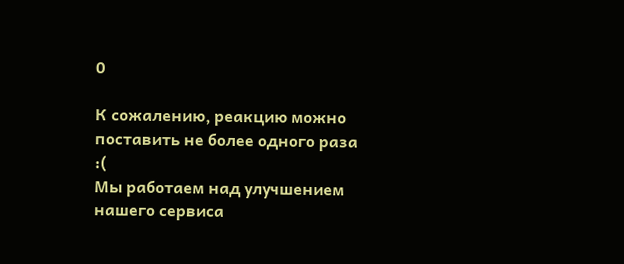0

К сожалению, реакцию можно поставить не более одного раза :(
Мы работаем над улучшением нашего сервиса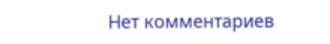Нет комментариев